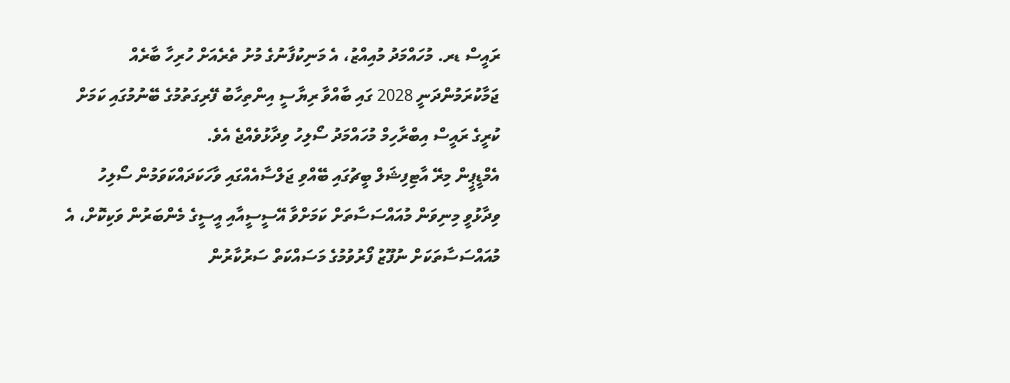ރައީސް ޑރ. މުހައްމަދު މުއިއްޒު، އެ މަނިކުފާނުގެ މުށު ތެރެއަށް ހުރިހާ ބާރެއް ޖަމާކުރަމުންދަނީ 2028 ގައި ބާއްވާ ރިޔާސީ އިންތިހާބު ފޭރިގަތުމުގެ ބޭނުމުގައި ކަމަށް ކުރީގެ ރައީސް އިބްރާހިމް މުހައްމަދު ސޯލިހު ވިދާޅުވެއްޖެ އެވެ.
އެމްޑީޕީން މިރޭ އާޓިފިޝަލް ބީޗުގައި ބޭއްވި ޖަލްސާއެއްގައި ވާހަކަދައްކަވަމުން ސޯލިހު ވިދާޅުވީ މިނިވަން މުއައްސަސާތަށް ކަމަށްވާ އޭސީސީއާއި އީސީގެ މެންބަރުން ވަކިކޮށް، އެ މުއައްސަސާތަކަށް ނުފޫޒު ފޯރުވުމުގެ މަސައްކަތް ސަރުކާރުން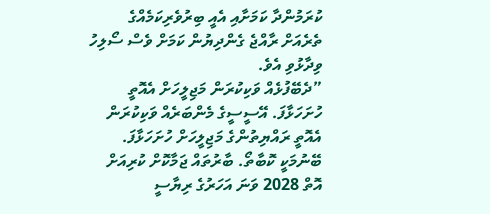ކުރަމުންދާ ކަމަށާއި އެއީ ބިރުވެރިކަމެއްގެ ތެރެއަށް ރާއްޖެ ގެންދިޔުން ކަމަށް ވެސް ސޯލިހު ވިދާޅުވި އެވެ.
”ދެބޭފުޅެއް ވަކިކުރަން މަޖިލީހަށް އެއޮތީ ހުށަހަޅާފަ. އޭސީސީގެ މެންބަރެއް ވަކިކުރަން އެއޮތީ ރައްޔިތުންގެ މަޖިލީހަށް ހުށަހަޅާފަ. ބޭނުމަކީ ކޮބާތޯ. ބާރުތައް ޖަމާކޮށް ކުރިއަށް އޮތް 2028 ވަނަ އަހަރުގެ ރިޔާސީ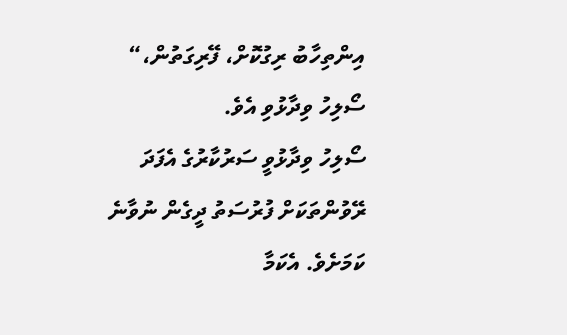އިންތިހާބު ރިގުކޮށް، ފޭރިގަތުން،“ ސޯލިހު ވިދާޅުވި އެވެ.
ސޯލިހު ވިދާޅުވީ ސަރުކާރުގެ އެފަދަ ރޭވުންތަކަށް ފުރުސަތު ދީގެން ނުވާނެ ކަމަށެވެ. އެކަމާ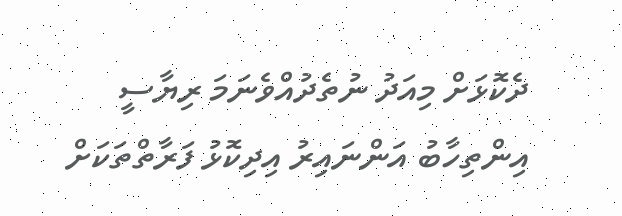ދެކޮޅަށް މިއަދު ނުތެދުއްވެނަމަ ރިޔާސީ އިންތިހާބު އަންނައިރު އިދިކޮޅު ފަރާތްތަކަށް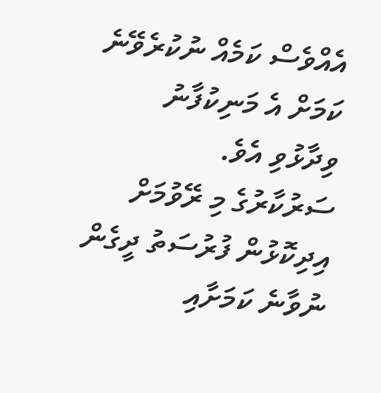އެއްވެސް ކަމެއް ނުކުރެވޭނެ ކަމަށް އެ މަނިކުފާނު ވިދާޅުވި އެވެ.
ސަރުކާރުގެ މި ރޭވުމަށް އިދިކޮޅުން ފުރުސަތު ދީގެން ނުވާނެ ކަމަށާއި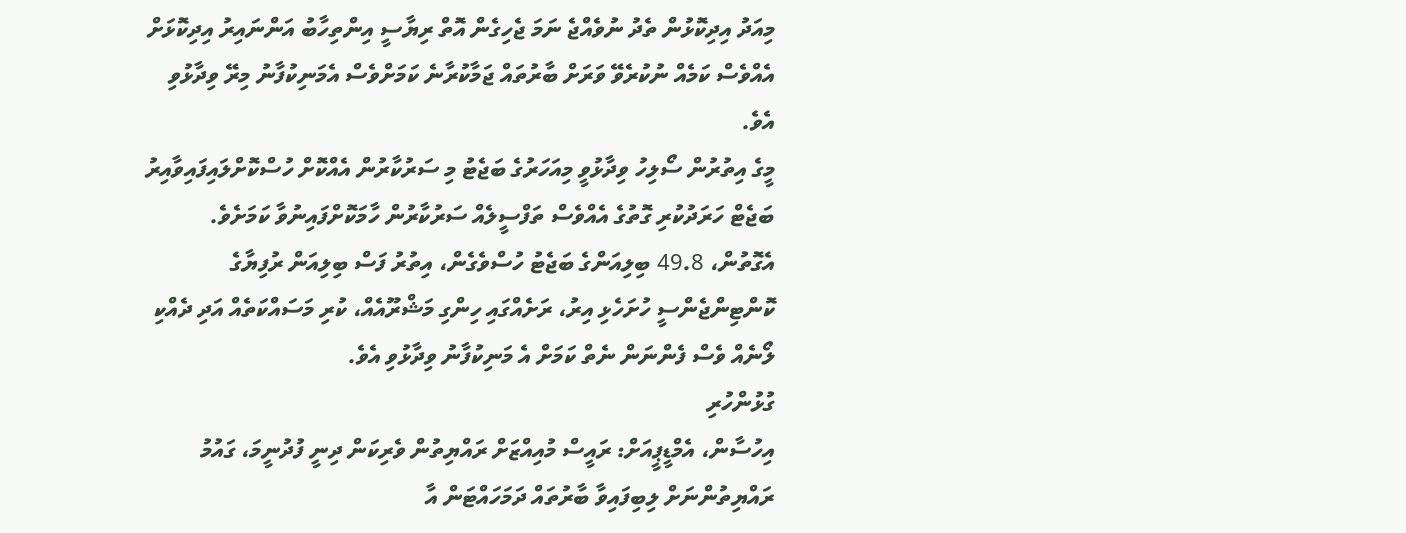މިއަދު އިދިކޮޅުން ތެދު ނުވެއްޖެ ނަމަ ޖެހިގެން އޮތް ރިޔާސީ އިންތިހާބު އަންނައިރު އިދިކޮޅަށް އެއްވެސް ކަމެއް ނުކުރެވޭ ވަރަށް ބާރުތައް ޖަމާކުރާނެ ކަމަށްވެސް އެމަނިކުފާނު މިރޭ ވިދާޅުވި އެވެ.
މީގެ އިތުރުން ސޯލިހު ވިދާޅުވީ މިއަހަރުގެ ބަޖެޓު މި ސަރުކާރުން އެއްކޮށް ހުސްކޮށްލައިފައިވާއިރު ބަޖެޓް ހަރަދުކުރި ގޮތުގެ އެއްވެސް ތަފްސީލެއް ސަރުކާރުން ހާމަކޮށްފައިނުވާ ކަމަށެވެ.
އެގޮތުން، 49.8 ބިލިއަންގެ ބަޖެޓު ހުސްވެގެން، އިތުރު ފަސް ބިލިއަން ރުފިޔާގެ ކޮންޓިންޖެންސީ ހުށަހެޅި އިރު، ރަށެއްގައި ހިންގި މަޝްރޫއެއް، ކުރި މަސައްކަތެއް އަދި ދެއްކި ލޯނެއް ވެސް ފެންނަން ނެތް ކަމަށް އެ މަނިކުފާނު ވިދާޅުވި އެވެ.
ގުޅުންހުރި
އިހުސާން، އެމްޑީޕީއަށް: ރައީސް މުއިއްޒަށް ރައްޔިތުން ވެރިކަން ދިނީ ފުދުނީމަ، ގައުމު
ރައްޔިތުންނަށް ލިބިފައިވާ ބާރުތައް ދަމަހައްޓަން އާ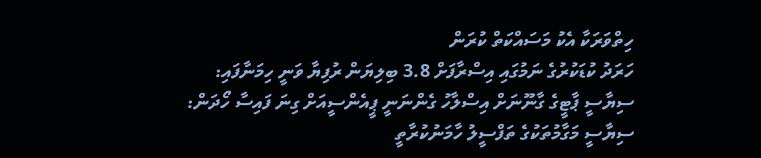ހިތްވަރަކާ އެކު މަސައްކަތް ކުރަން
ހަރަދު ކުޑަކުރުގެ ނަމުގައި އިސްރާފަށް 3.8 ބިލިޔަން ރުފިޔާ ވަނީ ހިމަނާފައި:
ސިޔާސީ ޕާޓީގެ ގާނޫނަށް އިސްލާހު ގެންނަނީ ޕީއެންސީއަށް ގިނަ ފައިސާ ހޯދަން:
ސިޔާސީ މަގާމުތަކުގެ ތަފްސީލު ހާމަނުކުރާތީ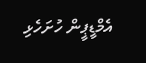އެމްޑީޕީން ހުށަހެޅި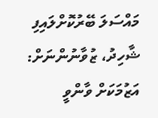މައްސަލަ ބޭރުކޮށްލައިފި
ޝާހިދު، ޒުވާނުންނަށް: އަޒުމަކަށް ވާންވީ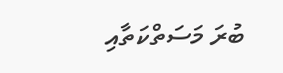ބުރަ މަސަތްކަތާއި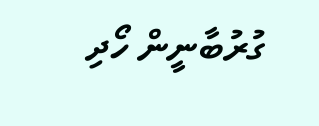ގުރުބާނީން ހޯދި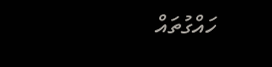ހައްގުތައް